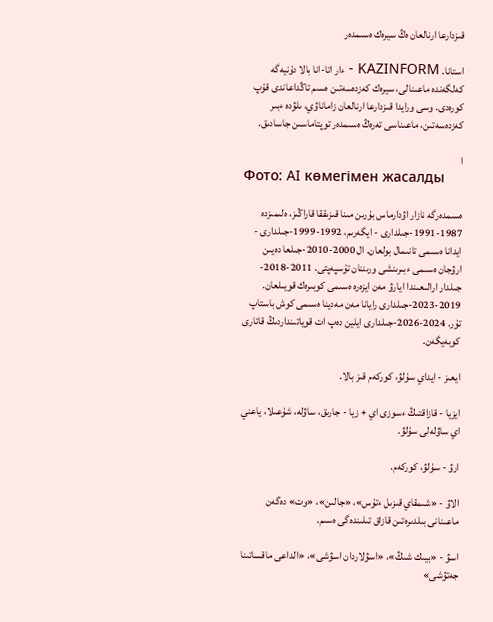قىزدارعا ارنالعان ەڭ سيرەك ەسىمدەر

استانا. KAZINFORM - ءار اتا-انا بالا دۇنيەگە كەلگەندە ماعىنالى، سيرەك كەزدەسەتىن ەسىم تاڭداعاندى قۇپ كورەدى. وسى ورايدا قىزدارعا ارنالعان زاماناۋي، ىلۋدە ءبىر كەزدەسەتىن، ماعىناسى تەرەڭ ەسىمدەر توپتاماسىن جاسادىق.

ا
Фото: AI көмегімен жасалды

ەسىمدەرگە نازار اۋدارماس بۇرىن مىنا قىزىققا قاراڭىز، ەلىمىزدە 1987-1991-جىلدارى - ايگەرىم، 1992-1999-جىلدارى - ايدانا ەسىمى تانىمال بولعان. ال 2000-2010-جىلعا دەيىن ارۋجان ەسىمى ءبىرىنشى ورىننان تۇسپەپتى. 2011-2018-جىلدار ارالىعىندا ايارۋ مەن ايزەرە ەسىمى كوبىرەك قويىلعان. 2019-2023-جىلدارى رايانا مەن مەدينا ەسىمى كوش باستاپ تۇر. 2024-2026-جىلدارى ايلين دەپ ات قوياتىنداردىڭ قاتارى كوبەيگەن.

ايعىز - ايداي سۇلۋ، كوركەم قىز بالا.

ايزيا - قازاقتىڭ ءسوزى اي + زيا - جارىق، ساۋلە، شۇعىلا، ياعني اي ساۋلەلى سۇلۋ.

ارۋ - سۇلۋ، كوركەم.

الاۋ - «شىمقاي قىزىل ءتۇس»، «جالىن»، «وت» دەگەن ماعىنانى بىلدىرەتىن قازاق تىلىندەگى ەسىم.

اسۋ - «بيىك شىڭ»، «اسۋلاردان اسۋشى»، «الداعى ماقساتىنا جەتۋشى»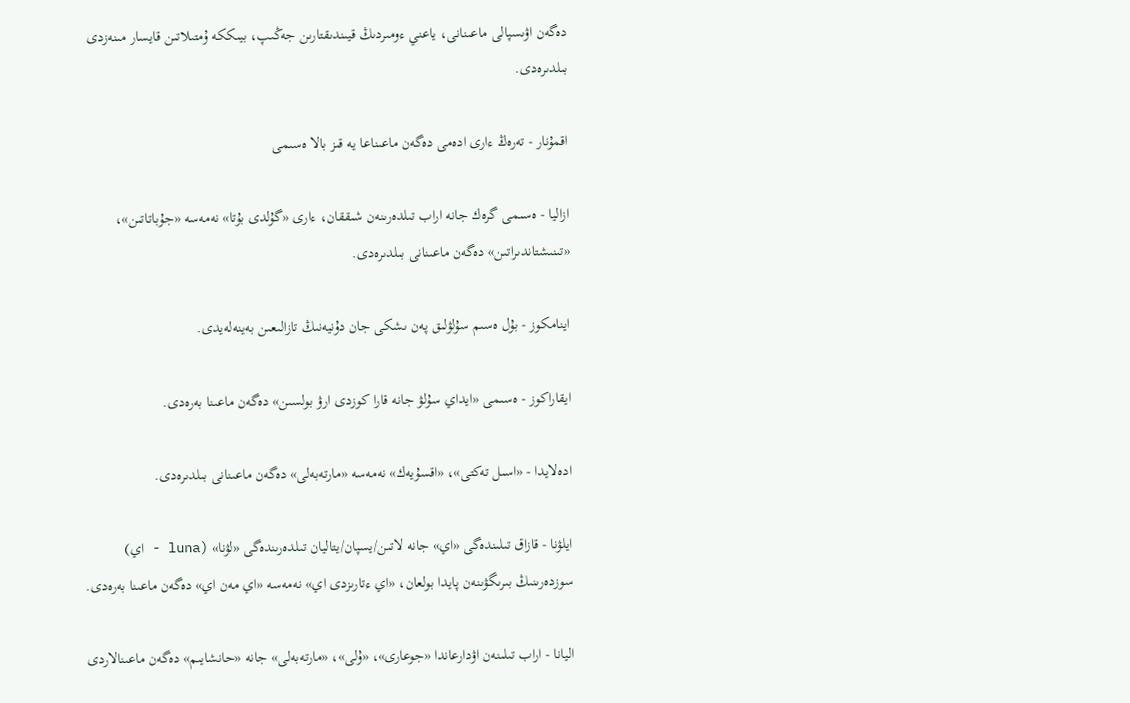دەگەن اۋىسپالى ماعىنانى، ياعني ءومىردىڭ قيىندىقتارىن جەڭىپ، بيىككە ۇمتىلاتىن قايسار مىنەزدى بىلدىرەدى.

اقمۇنار - تەرەڭ ءارى ادەمى دەگەن ماعىناعا يە قىز بالا ەسىمى

ازاليا - ەسىمى گرەك جانە اراب تىلدەرىنەن شىققان، ءارى «گۇلدى بۇتا» نەمەسە «جۇباتاتىن»، «تىنىشتاندىراتىن» دەگەن ماعىنانى بىلدىرەدى.

اينامكوز - بۇل ەسىم سۇلۋلىق پەن ىشكى جان دۇنيەنىڭ تازالىعىن بەينەلەيدى.

ايقاراكوز - ەسىمى «ايداي سۇلۋ جانە قارا كوزدى ارۋ بولسىن» دەگەن ماعىنا بەرەدى.

ادەلايدا - «اسىل تەكتى»، «اقسۇيەك» نەمەسە «مارتەبەلى» دەگەن ماعىنانى بىلدىرەدى.

ايلۋنا - قازاق تىلىندەگى «اي» جانە لاتىن/يسپان/يتاليان تىلدەرىندەگى «لۋنا» (luna - اي) سوزدەرىنىڭ بىرىگۋىنەن پايدا بولعان، «اي ءتارىزدى اي» نەمەسە «اي مەن اي» دەگەن ماعىنا بەرەدى.

اليانا - اراب تىلىنەن اۋدارعاندا «جوعارى»، «ۇلى»، «مارتەبەلى» جانە «حانشايىم» دەگەن ماعىنالاردى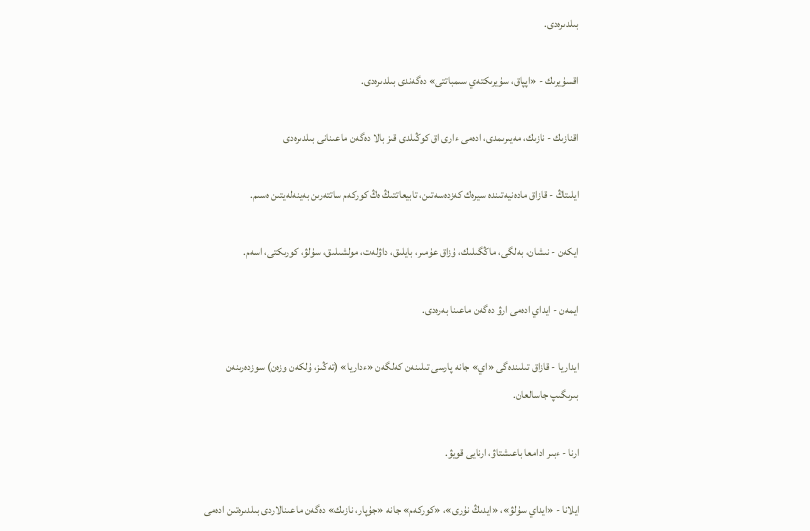بىلدىرەدى.

اقسۇيرىك - «اپپاق، سۇيرىكتەي سىمباتتى» دەگەندى بىلدىرەدى.

اقنازىك - نازىك، مەيىرىمدى، ادەمى ءارى اق كوڭىلدى قىز بالا دەگەن ماعىنانى بىلدىرەدى

ايلىتاڭ - قازاق مادەنيەتىندە سيرەك كەزدەسەتىن، تابيعاتتىڭ ەڭ كوركەم ساتتەرىن بەينەلەيتىن ەسىم.

ايكەن - نىشان، بەلگى، ماڭگىلىك، ۇزاق عۇمىر، بايلىق، داۋلەت، مولشىلىق، سۇلۋ، كورىكتى، اسەم.

ايمەن - ايداي ادەمى ارۋ دەگەن ماعىنا بەرەدى.

ايداريا - قازاق تىلىندەگى «اي» جانە پارسى تىلىنەن كەلگەن «ءداريا» (تەڭىز، ۇلكەن وزەن) سوزدەرىنەن بىرىگىپ جاسالعان.

ارنا - ءبىر ادامعا باعىشتاۋ، ارنايى قويۋ.

ايلانا - «ايداي سۇلۋ»، «ايدىڭ نۇرى»، «كوركەم» جانە «جۇپار، نازىك» دەگەن ماعىنالاردى بىلدىرەتىن ادەمى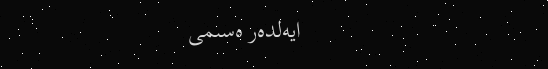ايەلدەر ەسىمى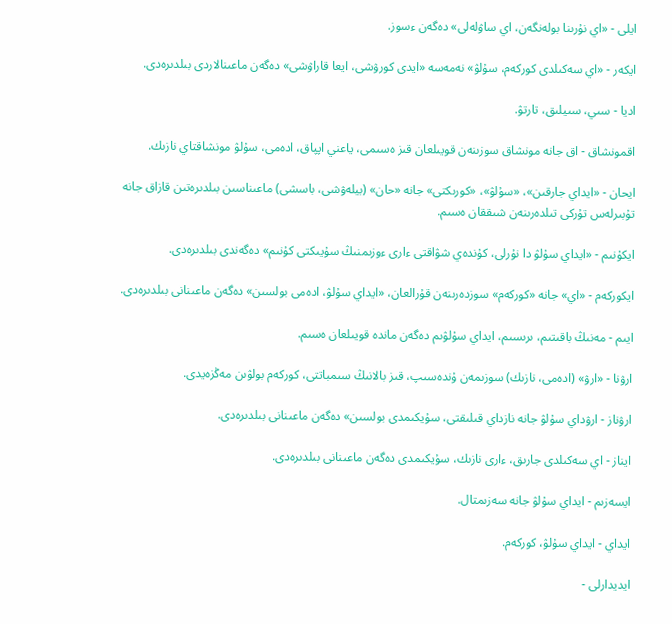ايلى - «اي نۇرىنا بولەنگەن، اي ساۋلەلى» دەگەن ءسوز.

ايكەر - «اي سەكىلدى كوركەم، سۇلۋ» نەمەسە «ايدى كورۋشى، ايعا قاراۋشى» دەگەن ماعىنالاردى بىلدىرەدى.

اديا - سىي، سىيلىق، تارتۋ.

اقمونشاق - اق جانە مونشاق سوزىنەن قويىلعان قىز ەسىمى، ياعني اپپاق، ادەمى، سۇلۋ مونشاقتاي نازىك.

ايحان - «ايداي جارقىن»، «سۇلۋ»، «كورىكتى» جانە «حان» (بيلەۋشى، باسشى) ماعىناسىن بىلدىرەتىن قازاق جانە تۇبىرلەس تۇركى تىلدەرىنەن شىققان ەسىم.

ايكۇنىم - «ايداي سۇلۋ دا نۇرلى، كۇندەي شۋاقتى ءارى ءوزىمنىڭ سۇيىكتى كۇنىم» دەگەندى بىلدىرەدى.

ايكوركەم - «اي» جانە «كوركەم» سوزدەرىنەن قۇرالعان، «ايداي سۇلۋ، ادەمى بولسىن» دەگەن ماعىنانى بىلدىرەدى.

ايىم - مەنىڭ باقىتىم، ىرىسىم، ايداي سۇلۋىم دەگەن ماندە قويىلعان ەسىم.

ارۋنا - «ارۋ» (ادەمى، نازىك) سوزىمەن ۇندەسىپ، قىز بالانىڭ سىمباتتى، كوركەم بولۋىن مەڭزەيدى.

ارۋناز - ارۋداي سۇلۋ جانە نازداي قىلىقتى، سۇيكىمدى بولسىن» دەگەن ماعىنانى بىلدىرەدى.

ايناز - اي سەكىلدى جارىق، ءارى نازىك، سۇيكىمدى دەگەن ماعىنانى بىلدىرەدى.

ايسەزىم - ايداي سۇلۋ جانە سەزىمتال.

ايداي - ايداي سۇلۋ، كوركەم.

ايديدارلى -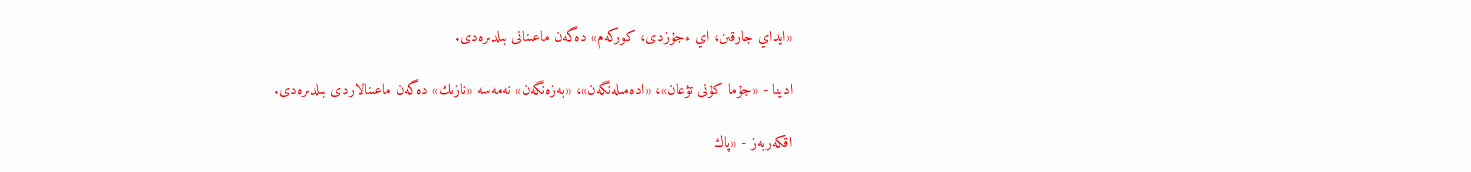«ايداي جارقىن، اي ءجۇزدى، كوركەم» دەگەن ماعىنانى بىلدىرەدى.

ادينا - «جۇما كۇنى تۋعان»، «ادەمىلەنگەن»، «بەزەنگەن» نەمەسە «نازىك» دەگەن ماعىنالاردى بىلدىرەدى.

اقكەربەز - «پاك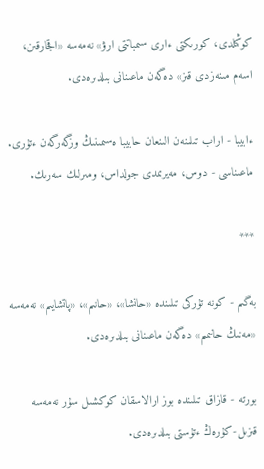كوڭىلدى، كورىكتى ءارى سىمباتتى ارۋ» نەمەسە «اقجارقىن، اسەم مىنەزدى قىز» دەگەن ماعىنانى بىلدىرەدى.

ءابيبا - اراب تىلىنەن الىنعان حابيبا ەسىمىنىڭ وزگەرگەن ءتۇرى. ماعىناسى - دوس، مەيرىمدى جولداس، ومىرلىك سەرىك.

***

بەگىم - كونە تۇركى تىلىندە «حانشا»، «حانىم»، «پاتشايىم» نەمەسە «مەنىڭ حانىمىم» دەگەن ماعىنانى بىلدىرەدى.

بورتە - قازاق تىلىندە بوز ارالاسقان كوكشىل سۇر نەمەسە قىزىل-كۇرەڭ ءتۇستى بىلدىرەدى.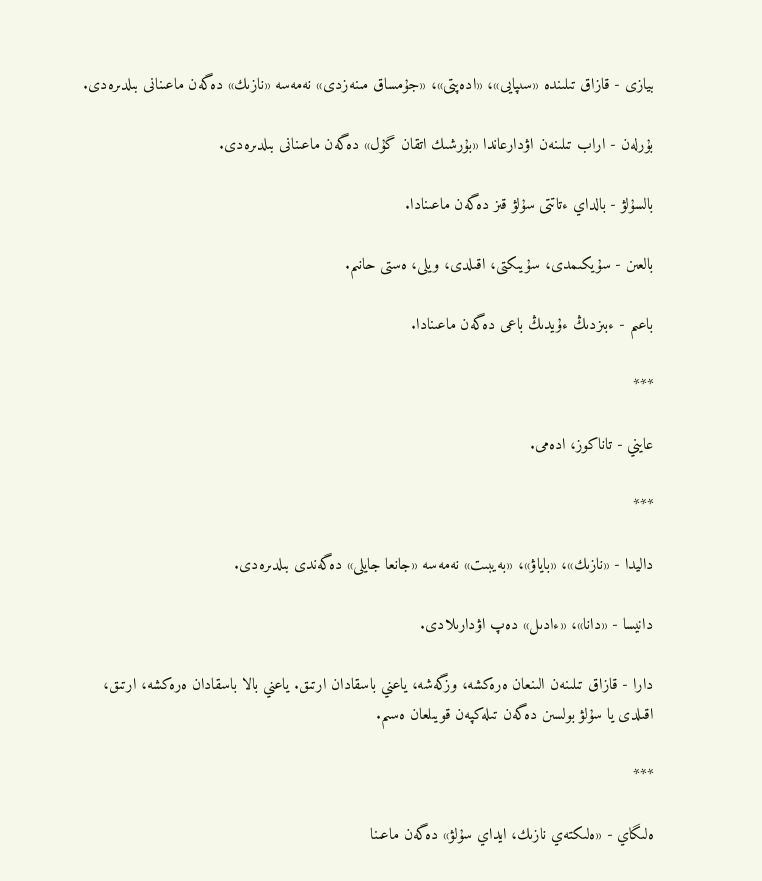بيازى - قازاق تىلىندە «سىپايى»، «ادەپتى»، «جۇمساق مىنەزدى» نەمەسە «نازىك» دەگەن ماعىنانى بىلدىرەدى.

بۇرلەن - اراب تىلىنەن اۋدارعاندا «بۇرشىك اتقان گۇل» دەگەن ماعىنانى بىلدىرەدى.

بالسۇلۋ - بالداي ءتاتتى سۇلۋ قىز دەگەن ماعىنادا.

بالعىن - سۇيكىمدى، سۇيىكتى، اقىلدى، ويلى، ەستى حانىم.

باعىم - ءبىزدىڭ ءۇيدىڭ باعى دەگەن ماعىنادا.

***

عايني - تاناكوز، ادەمى.

***

داليدا - «نازىك»، «باياۋ»، «بەيبىت» نەمەسە «جانعا جايلى» دەگەندى بىلدىرەدى.

دانيسا - «دانا»، «ءادىل» دەپ اۋدارىلادى.

دارا - قازاق تىلىنەن الىنعان ەرەكشە، وزگەشە، ياعني باسقادان ارتىق. ياعني بالا باسقادان ەرەكشە، ارتىق، اقىلدى يا سۇلۋ بولسىن دەگەن تىلەكپەن قويىلعان ەسىم.

***

ەلىگاي - «ەلىكتەي نازىك، ايداي سۇلۋ» دەگەن ماعىنا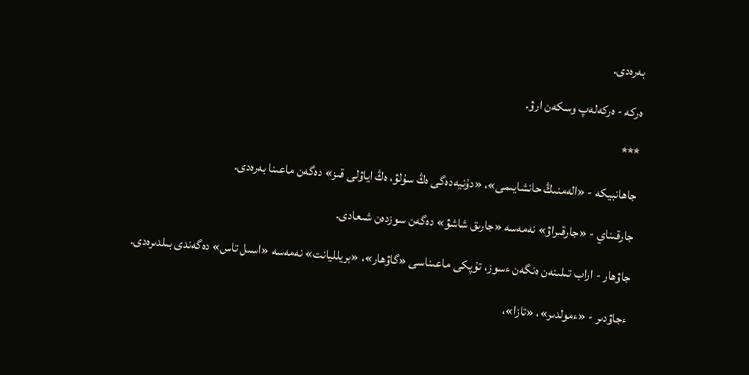بەرەدى.

ەركە - ەركەلەپ وسكەن ارۋ.

***

جاھانبيكە - «الەمنىڭ حانشايىمى»، «دۇنيەدەگى ەڭ سۇلۋ، ەڭ اياۋلى قىز» دەگەن ماعىنا بەرەدى.

جارقىناي - «جارقىراۋ» نەمەسە «جارىق شاشۋ» دەگەن سوزدەن شىعادى.

جاۋھار - اراب تىلىنەن ەنگەن ءسوز، تۇپكى ماعىناسى «گاۋھار»، «بريلليانت» نەمەسە «اسىل تاس» دەگەندى بىلدىرەدى.

ءجاۋدىر - «ءمولدىر»، «تازا»،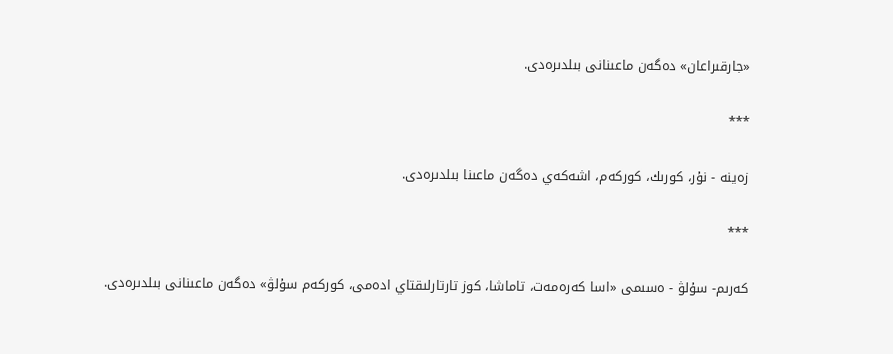«جارقىراعان» دەگەن ماعىنانى بىلدىرەدى.

***

زەينە - نۇر، كورىك، كوركەم، اشەكەي دەگەن ماعىنا بىلدىرەدى.

***

كەرىم- سۇلۋ - ەسىمى «اسا كەرەمەت، تاماشا، كوز تارتارلىقتاي ادەمى، كوركەم سۇلۋ» دەگەن ماعىنانى بىلدىرەدى.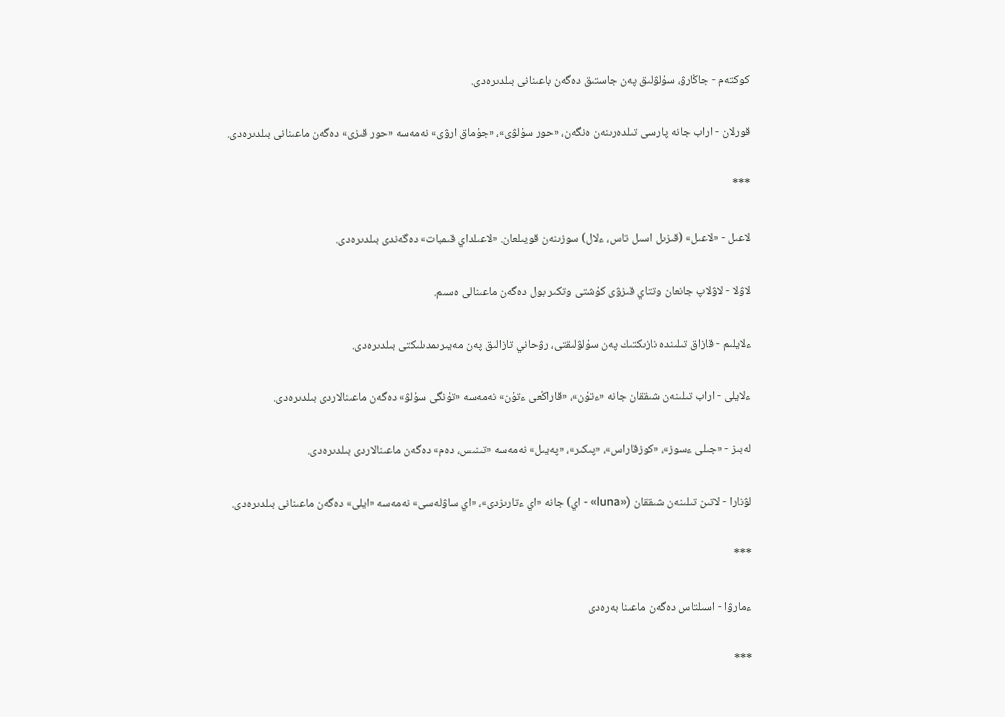كوكتەم - جاڭارۋ، سۇلۋلىق پەن جاستىق دەگەن باعىنانى بىلدىرەدى.

قورلان - اراب جانە پارسى تىلدەرىنەن ەنگەن، «حور سۇلۋى»، «جۇماق ارۋى» نەمەسە «حور قىزى» دەگەن ماعىنانى بىلدىرەدى.

***

لاعىل - «لاعىل» (قىزىل اسىل تاس، ءلال) سوزىنەن قويىلعان. «لاعىلداي قىمبات» دەگەندى بىلدىرەدى.

لاۋلا - لاۋلاپ جانعان وتتاي قىزۋى كۇشتى وتكىر بول دەگەن ماعىنالى ەسىم.

ءلايلىم - قازاق تىلىندە نازىكتىك پەن سۇلۋلىقتى، رۋحاني تازالىق پەن مەيىرىمدىلىكتى بىلدىرەدى.

ءلايلى - اراب تىلىنەن شىققان جانە «ءتۇن»، «قاراڭعى ءتۇن» نەمەسە «تۇنگى سۇلۋ» دەگەن ماعىنالاردى بىلدىرەدى.

لەبىز - «جىلى ءسوز»، «كوزقاراس»، «پىكىر»، «پەيىل» نەمەسە «تىنىس، دەم» دەگەن ماعىنالاردى بىلدىرەدى.

لۋنارا - لاتىن تىلىنەن شىققان («luna» - اي) جانە «اي ءتارىزدى»، «اي ساۋلەسى» نەمەسە «ايلى» دەگەن ماعىنانى بىلدىرەدى.

***

ءمارۋا - اسىلتاس دەگەن ماعىنا بەرەدى

***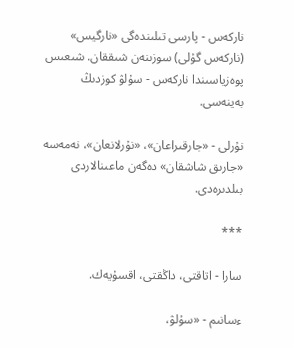ناركەس - پارسى تىلىندەگى «نارگيس» (ناركەس گۇلى) سوزىنەن شىققان. شىعىس پوەزياسىندا ناركەس - سۇلۋ كوزدىڭ بەينەسى.

نۇرلى - «جارقىراعان»، «نۇرلانعان»، نەمەسە «جارىق شاشقان» دەگەن ماعىنالاردى بىلدىرەدى.

***

سارا - اتاقتى، داڭقتى، اقسۇيەك.

ءسانىم - «سۇلۋ،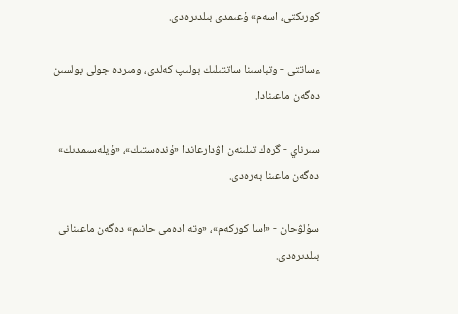كورىكتى، اسەم» ۇعىمدى بىلدىرەدى.

ءساتتى - وتباسىنا ساتتىلىك بولىپ كەلدى، ومىردە جولى بولسىن دەگەن ماعىنادا.

سىرناي - گرەك تىلىنەن اۋدارعاندا «ۇندەستىك»، «ۇيلەسىمدىك» دەگەن ماعىنا بەرەدى.

سۇلۋحان - «اسا كوركەم»، «وتە ادەمى حانىم» دەگەن ماعىنانى بىلدىرەدى.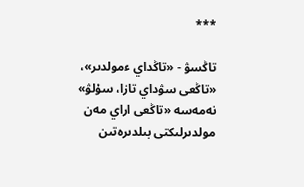***

تاڭسۋ - «تاڭداي ءمولدىر»، «تاڭعى سۋداي تازا، سۇلۋ» نەمەسە «تاڭعى اراي مەن مولدىرلىكتى بىلدىرەتىن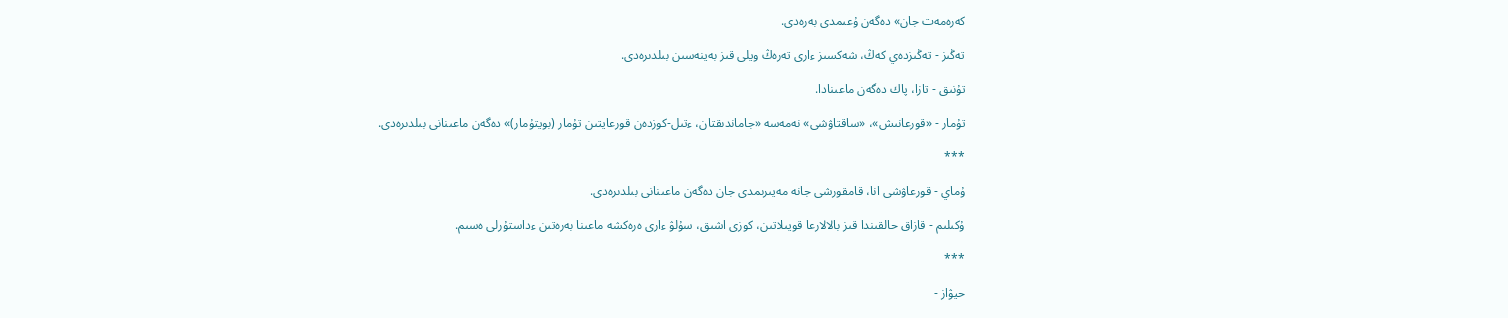كەرەمەت جان» دەگەن ۇعىمدى بەرەدى.

تەڭىز - تەڭىزدەي كەڭ، شەكسىز ءارى تەرەڭ ويلى قىز بەينەسىن بىلدىرەدى.

تۇنىق - تازا، پاك دەگەن ماعىنادا.

تۇمار - «قورعانىش»، «ساقتاۋشى» نەمەسە «جاماندىقتان، ءتىل-كوزدەن قورعايتىن تۇمار (بويتۇمار)» دەگەن ماعىنانى بىلدىرەدى.

***

ۇماي - قورعاۋشى انا، قامقورشى جانە مەيىرىمدى جان دەگەن ماعىنانى بىلدىرەدى.

ۇكىلىم - قازاق حالقىندا قىز بالالارعا قويىلاتىن، كوزى اشىق، سۇلۋ ءارى ەرەكشە ماعىنا بەرەتىن ءداستۇرلى ەسىم.

***

حيۋاز -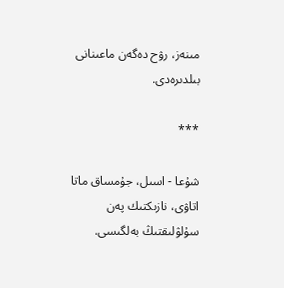مىنەز، رۋح دەگەن ماعىنانى بىلدىرەدى.

***

شۇعا - اسىل، جۇمساق ماتا اتاۋى، نازىكتىك پەن سۇلۋلىقتىڭ بەلگىسى.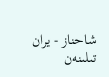شاحناز - يران تىلىنەن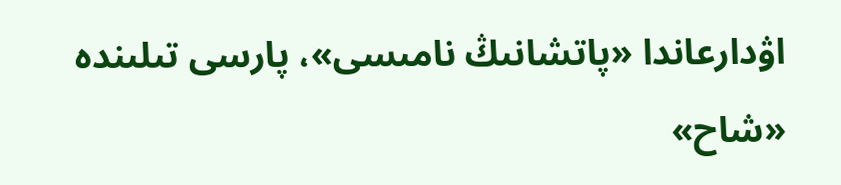اۋدارعاندا «پاتشانىڭ نامىسى»، پارسى تىلىندە «شاح»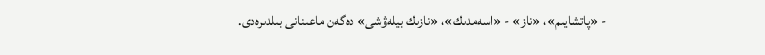- «پاتشايىم»، «ناز» - «اسەمدىك»، «نازىك بيلەۋشى» دەگەن ماعىنانى بىلدىرەدى.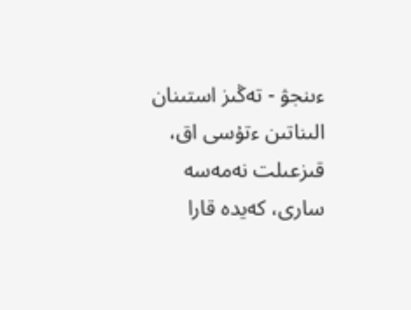ءىنجۋ - تەڭىز استىنان الىناتىن ءتۇسى اق، قىزعىلت نەمەسە سارى، كەيدە قارا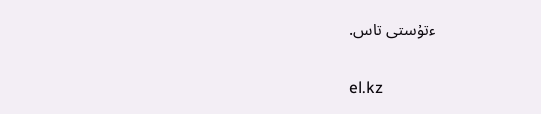ءتۇستى تاس.

el.kz